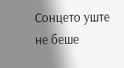Сонцето уште не беше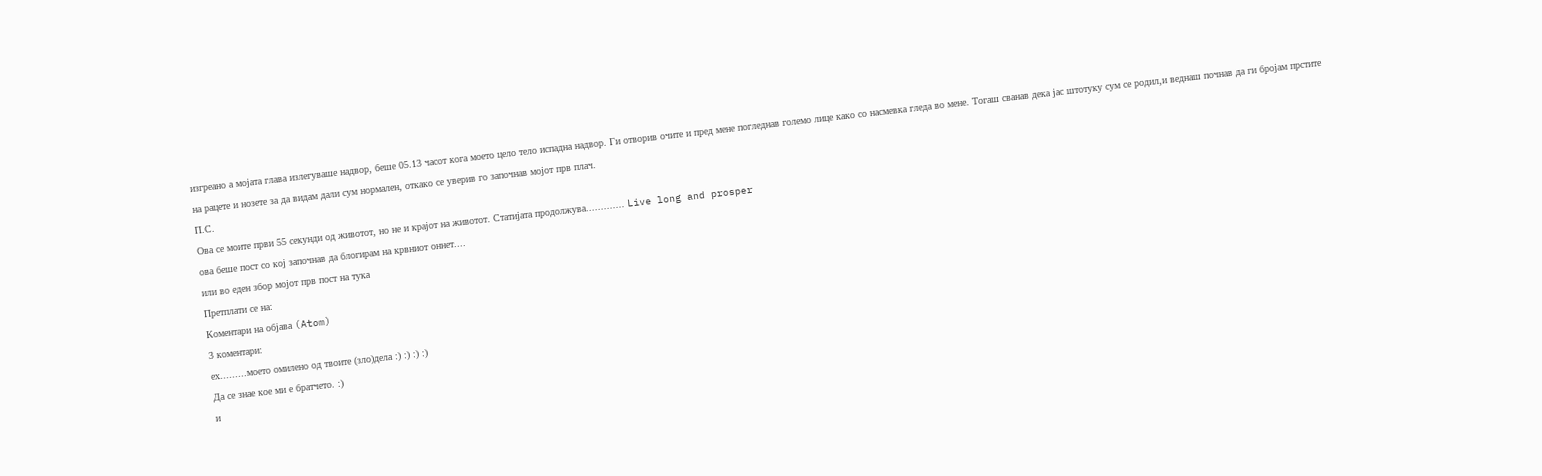изгреано а мојата глава излегуваше надвор, беше 05.13 часот кога моето цело тело испадна надвор. Ги отворив очите и пред мене погледнав големо лице како со насмевка гледа во мене. Тогаш сванав дека јас штотуку сум се родил,и веднаш почнав да ги бројам прстите на рацете и нозете за да видам дали сум нормален, откако се уверив го започнав мојот прв плач.
П.С.
Ова се моите први 55 секунди од животот, но не и крајот на животот. Статијата продолжува............. Live long and prosper
ова беше пост со кој започнав да блогирам на крвниот оннет....
или во еден збор мојот прв пост на тука
Претплати се на:
Коментари на објава (Atom)
3 коментари:
ех.........моето омилено од твоите (зло)дела :) :) :) :)
Да се знае кое ми е братчето. :)
и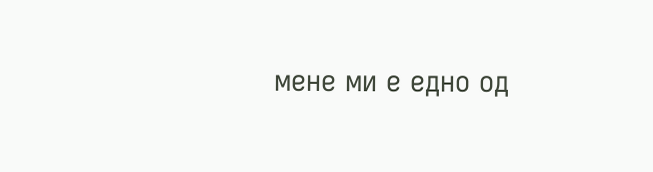мене ми е едно од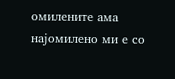омилените ама најомилено ми е со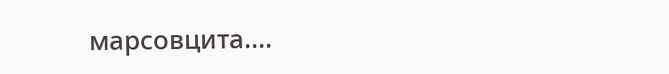марсовцита....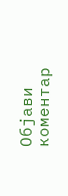Објави коментар